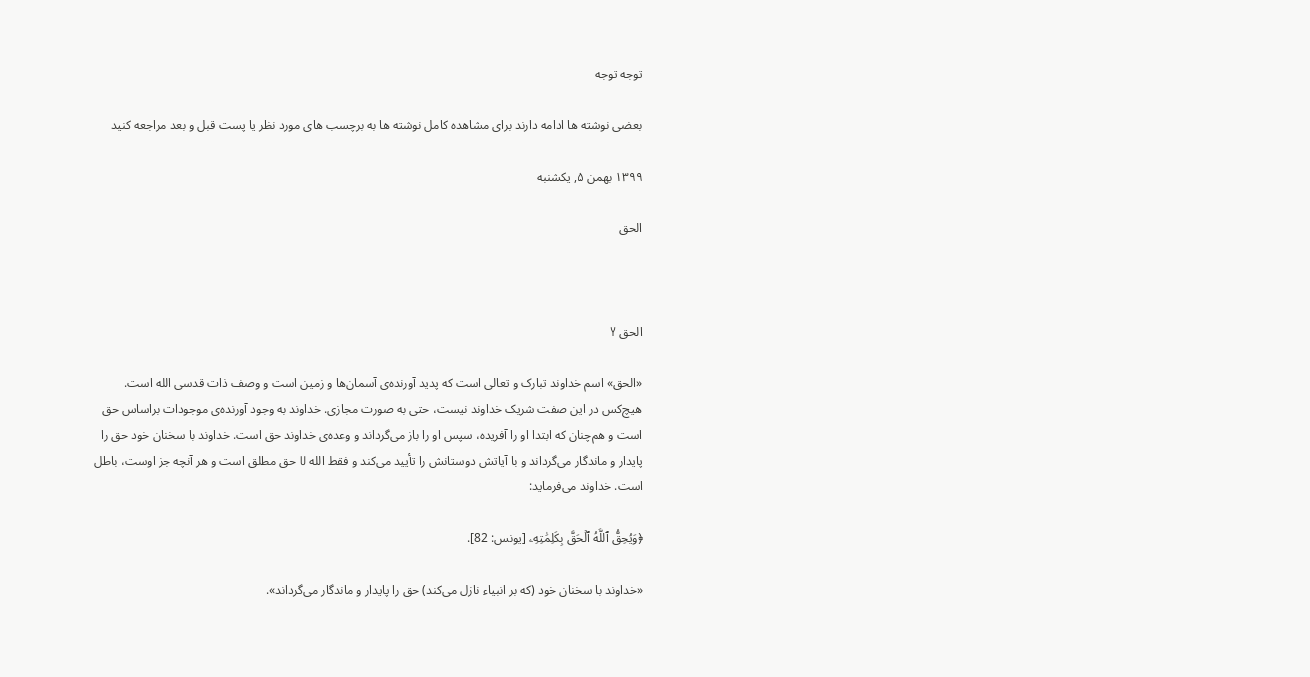توجه توجه

بعضی نوشته ها ادامه دارند برای مشاهده کامل نوشته ها به برچسب های مورد نظر یا پست قبل و بعد مراجعه کنید

۱۳۹۹ بهمن ۵, یکشنبه

الحق



الحق Y

«الحق» اسم خداوند تبارک و تعالی است که پدید آورنده‌ی آسمان‌ها و زمین است و وصف ذات قدسی الله است. هیچ‌کس در این صفت شریک خداوند نیست، حتی به صورت مجازی. خداوند به وجود آورنده‌ی موجودات براساس حق است و هم‌چنان که ابتدا او را آفریده، سپس او را باز می‌گرداند و وعده‌ی خداوند حق است. خداوند با سخنان خود حق را پایدار و ماندگار می‌گرداند و با آیاتش دوستانش را تأیید می‌کند و فقط الله U حق مطلق است و هر آنچه جز اوست، باطل است. خداوند می‌فرماید:

﴿وَيُحِقُّ ٱللَّهُ ٱلۡحَقَّ بِكَلِمَٰتِهِۦ [یونس: 82].

«خداوند با سخنان خود (که بر انبیاء نازل می‌کند) حق را پایدار و ماندگار می‌گرداند».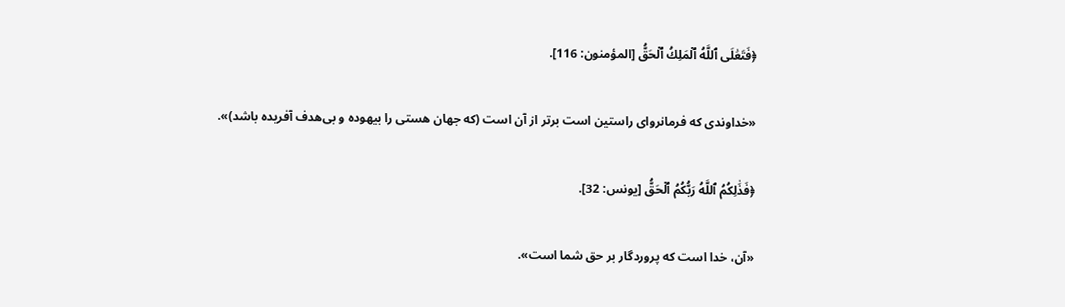﴿فَتَعَٰلَى ٱللَّهُ ٱلۡمَلِكُ ٱلۡحَقُّ [المؤمنون: 116].

«خداوندی که فرمانروای راستین است برتر از آن است (که جهان هستی را بیهوده و بی‌هدف آفریده باشد)».

﴿فَذَٰلِكُمُ ٱللَّهُ رَبُّكُمُ ٱلۡحَقُّ [یونس: 32].

«آن، خدا است که پروردگار بر حق شما است».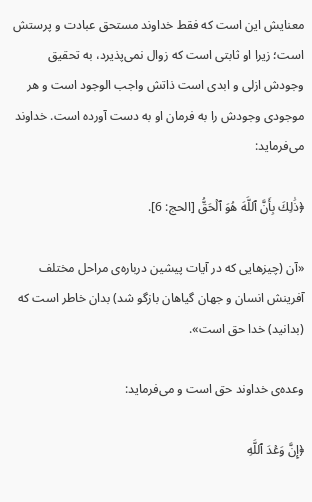معنایش این است که فقط خداوند مستحق عبادت و پرستش است؛ زیرا او ثابتی است که زوال نمی‌پذیرد، به تحقیق وجودش ازلی و ابدی است ذاتش واجب الوجود است و هر موجودی وجودش را به فرمان او به دست آورده است. خداوند می‌فرماید:

﴿ذَٰلِكَ بِأَنَّ ٱللَّهَ هُوَ ٱلۡحَقُّ [الحج: 6].

«آن (چیزهایی که در آیات پیشین درباره‌ی مراحل مختلف آفرینش انسان و جهان گیاهان بازگو شد) بدان خاطر است که (بدانید) خدا حق است».

وعده‌ی خداوند حق است و می‌فرماید:

﴿إِنَّ وَعۡدَ ٱللَّهِ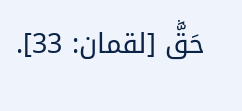حَقّٞ [لقمان: 33].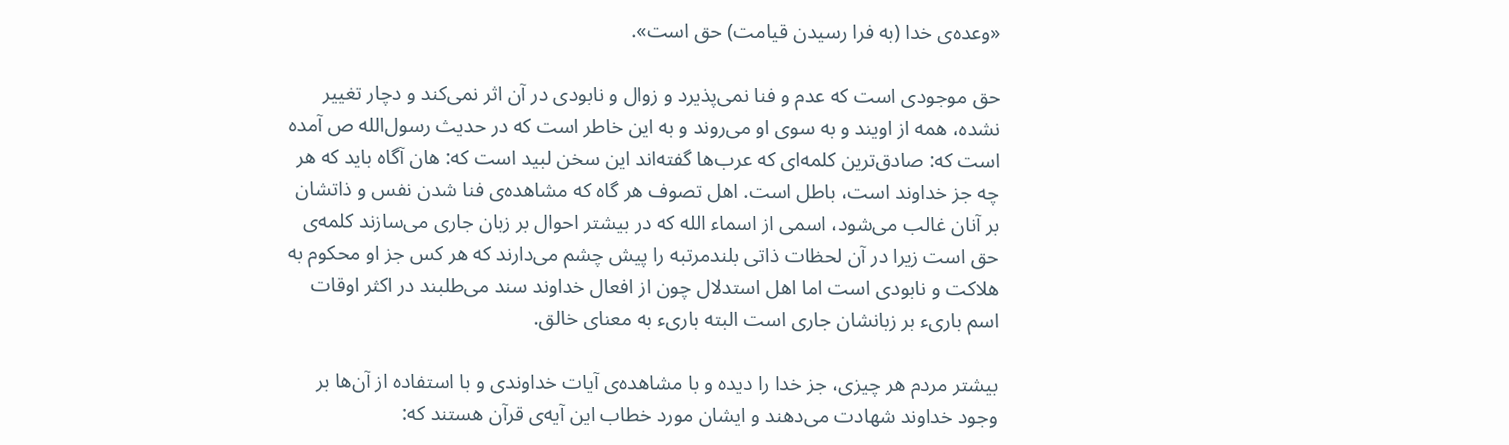«وعده‌ی خدا (به فرا رسیدن قیامت) حق است».

حق موجودی است که عدم و فنا نمی‌پذیرد و زوال و نابودی در آن اثر نمی‌کند و دچار تغییر نشده، همه از اویند و به سوی او می‌روند و به این خاطر است که در حدیث رسول‌الله ص آمده است که: صادق‌ترین کلمه‌ای که عرب‌ها گفته‌اند این سخن لبید است که: هان آگاه باید که هر چه جز خداوند است، باطل است. اهل تصوف هر گاه که مشاهده‌ی فنا شدن نفس و ذاتشان بر آنان غالب می‌شود، اسمی از اسماء الله که در بیشتر احوال بر زبان جاری می‌سازند کلمه‌ی حق است زیرا در آن لحظات ذاتی بلندمرتبه را پیش چشم می‌دارند که هر کس جز او محکوم به هلاکت و نابودی است اما اهل استدلال چون از افعال خداوند سند می‌طلبند در اکثر اوقات اسم باریء بر زبانشان جاری است البته باریء به معنای خالق.

بیشتر مردم هر چیزی، جز خدا را دیده و با مشاهده‌ی آیات خداوندی و با استفاده از آن‌ها بر وجود خداوند شهادت می‌دهند و ایشان مورد خطاب این آیه‌ی قرآن هستند که: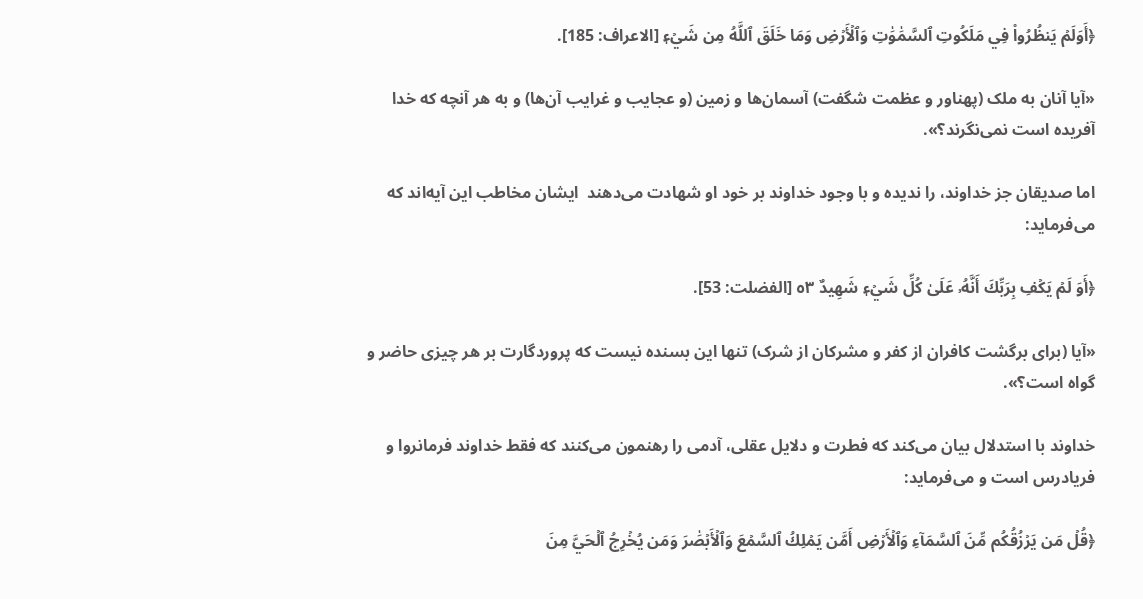﴿أَوَلَمۡ يَنظُرُواْ فِي مَلَكُوتِ ٱلسَّمَٰوَٰتِ وَٱلۡأَرۡضِ وَمَا خَلَقَ ٱللَّهُ مِن شَيۡءٖ [الاعراف: 185].

«آیا آنان به ملک (پهناور و عظمت شگفت) آسمان‌ها و زمین (و عجایب و غرایب آن‌ها) و به هر آنچه که خدا آفریده است نمی‌نگرند؟».

اما صدیقان جز خداوند، را ندیده و با وجود خداوند بر خود او شهادت می‌دهند  ایشان مخاطب این آیه‌اند که می‌فرماید:

﴿أَوَ لَمۡ يَكۡفِ بِرَبِّكَ أَنَّهُۥ عَلَىٰ كُلِّ شَيۡءٖ شَهِيدٌ ٥٣ [الفضلت: 53].

«آیا (برای برگشت کافران از کفر و مشرکان از شرک) تنها این بسنده نیست که پروردگارت بر هر چیزی حاضر و گواه است؟».

خداوند با استدلال بیان می‌کند که فطرت و دلایل عقلی، آدمی را رهنمون می‌کنند که فقط خداوند فرمانروا و فریادرس است و می‌فرماید:

﴿قُلۡ مَن يَرۡزُقُكُم مِّنَ ٱلسَّمَآءِ وَٱلۡأَرۡضِ أَمَّن يَمۡلِكُ ٱلسَّمۡعَ وَٱلۡأَبۡصَٰرَ وَمَن يُخۡرِجُ ٱلۡحَيَّ مِنَ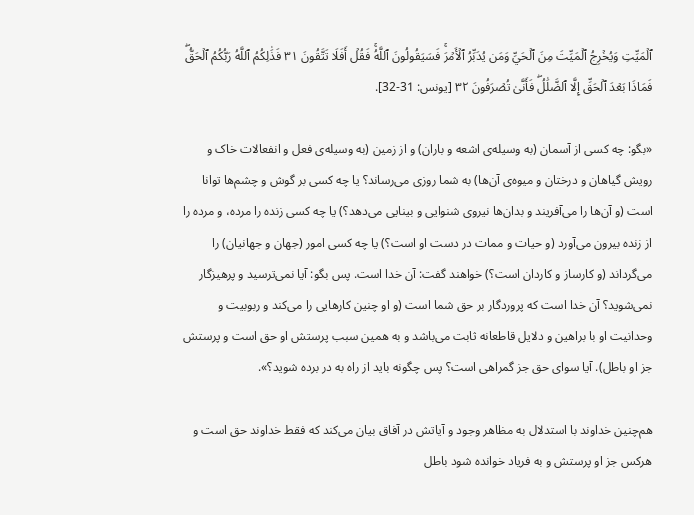ٱلۡمَيِّتِ وَيُخۡرِجُ ٱلۡمَيِّتَ مِنَ ٱلۡحَيِّ وَمَن يُدَبِّرُ ٱلۡأَمۡرَۚ فَسَيَقُولُونَ ٱللَّهُۚ فَقُلۡ أَفَلَا تَتَّقُونَ ٣١ فَذَٰلِكُمُ ٱللَّهُ رَبُّكُمُ ٱلۡحَقُّۖ فَمَاذَا بَعۡدَ ٱلۡحَقِّ إِلَّا ٱلضَّلَٰلُۖ فَأَنَّىٰ تُصۡرَفُونَ ٣٢ [یونس: 31-32].

«بگو: چه کسی از آسمان (به وسیله‌ی اشعه و باران) و از زمین (به وسیله‌ی فعل و انفعالات خاک و رویش گیاهان و درختان و میوه‌ی آن‌ها) به شما روزی می‌رساند؟ یا چه کسی بر گوش و چشم‌ها توانا است (و آن‌ها را می‌آفریند و بدان‌ها نیروی شنوایی و بینایی می‌دهد؟) یا چه کسی زنده را مرده، و مرده را از زنده بیرون می‌آورد (و حیات و ممات در دست او است؟) یا چه کسی امور (جهان و جهانیان) را می‌گرداند (و کارساز و کاردان است؟) خواهند گفت: آن خدا است. پس بگو: آیا نمی‌ترسید و پرهیزگار نمی‌شوید؟ آن خدا است که پروردگار بر حق شما است (و او چنین کارهایی را می‌کند و ربوبیت و وحدانیت او با براهین و دلایل قاطعانه ثابت می‌باشد و به همین سبب پرستش او حق است و پرستش جز او باطل). آیا سوای حق جز گمراهی است؟ پس چگونه باید از راه به در برده شوید؟».

هم‌چنین خداوند با استدلال به مظاهر وجود و آیاتش در آفاق بیان می‌کند که فقط خداوند حق است و هرکس جز او پرستش و به فریاد خوانده شود باطل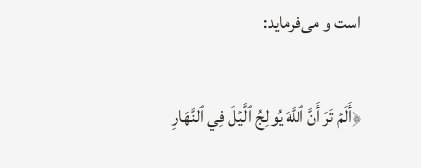است و می‌فرماید:

﴿أَلَمۡ تَرَ أَنَّ ٱللَّهَ يُولِجُ ٱلَّيۡلَ فِي ٱلنَّهَارِ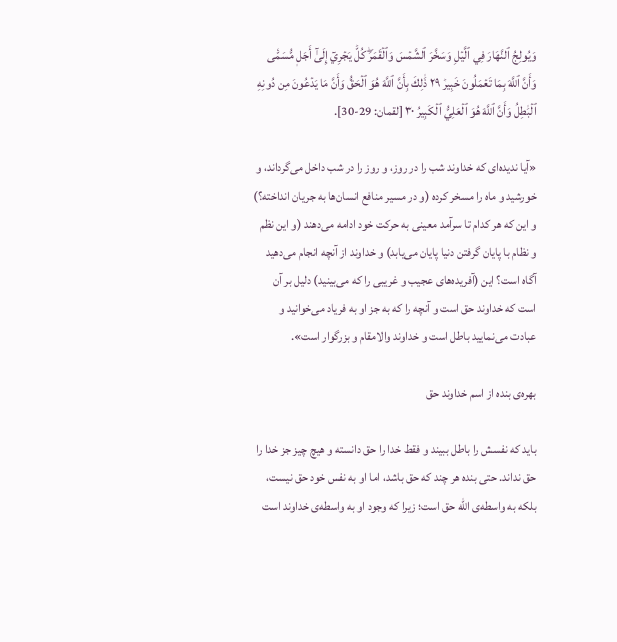وَيُولِجُ ٱلنَّهَارَ فِي ٱلَّيۡلِ وَسَخَّرَ ٱلشَّمۡسَ وَٱلۡقَمَرَۖ كُلّٞ يَجۡرِيٓ إِلَىٰٓ أَجَلٖ مُّسَمّٗى وَأَنَّ ٱللَّهَ بِمَا تَعۡمَلُونَ خَبِيرٞ ٢٩ ذَٰلِكَ بِأَنَّ ٱللَّهَ هُوَ ٱلۡحَقُّ وَأَنَّ مَا يَدۡعُونَ مِن دُونِهِ ٱلۡبَٰطِلُ وَأَنَّ ٱللَّهَ هُوَ ٱلۡعَلِيُّ ٱلۡكَبِيرُ ٣٠ [لقمان: 29-30].

«آیا ندیده‌ای که خداوند شب را در روز، و روز را در شب داخل می‌گرداند، و خورشید و ماه را مسخر کرده (و در مسیر منافع انسان‌ها به جریان انداخته؟) و این که هر کدام تا سرآمد معینی به حرکت خود ادامه می‌دهند (و این نظم و نظام با پایان گرفتن دنیا پایان می‌یابد) و خداوند از آنچه انجام می‌دهید آگاه است؟ این (آفریده‌های عجیب و غریبی را که می‌بینید) دلیل بر آن است که خداوند حق است و آنچه را که به جز او به فریاد می‌خوانید و عبادت می‌نمایید باطل است و خداوند والامقام و بزرگوار است».

بهره‌ی بنده از اسم خداوند حق

باید که نفسش را باطل ببیند و فقط خدا را حق دانسته و هیچ چیز جز خدا را حق نداند. حتی بنده هر چند که حق باشد، اما او به نفس خود حق نیست، بلکه به واسطه‌ی الله حق است؛ زیرا که وجود او به واسطه‌ی خداوند است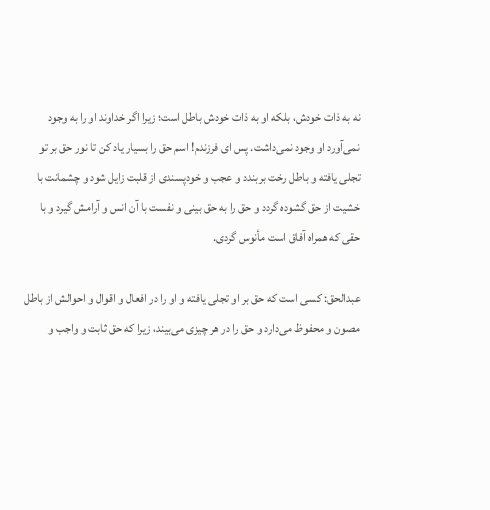نه به ذات خودش، بلکه او به ذات خودش باطل است؛ زیرا اگر خداوند او را به وجود نمی‌آورد او وجود نمی‌داشت. پس ای فرزندم! اسم حق را بسیار یاد کن تا نور حق بر تو تجلی یافته و باطل رخت بربندد و عجب و خودپسندی از قلبت زایل شود و چشمانت با خشیت از حق گشوده گردد و حق را به حق بینی و نفست با آن انس و آرامش گیرد و با حقی که همراه آفاق است مأنوس گردی.

عبدالحق: کسی است که حق بر او تجلی یافته و او را در افعال و اقوال و احوالش از باطل مصون و محفوظ می‌دارد و حق را در هر چیزی می‌بیند، زیرا که حق ثابت و واجب و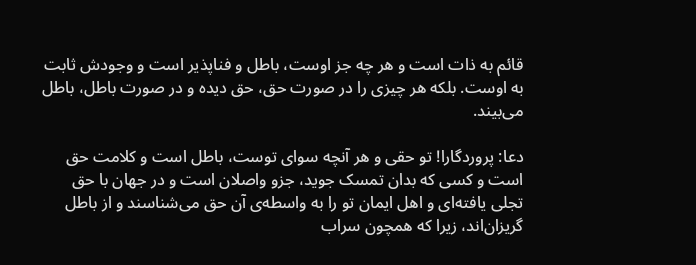قائم به ذات است و هر چه جز اوست، باطل و فناپذیر است و وجودش ثابت به اوست. بلکه هر چیزی را در صورت حق، حق دیده و در صورت باطل، باطل می‌بیند.

دعا: پروردگارا! تو حقی و هر آنچه سوای توست، باطل است و کلامت حق است و کسی که بدان تمسک جوید، جزو واصلان است و در جهان با حق تجلی یافته‌ای و اهل ایمان تو را به واسطه‌ی آن حق می‌شناسند و از باطل گریزان‌اند، زیرا که همچون سراب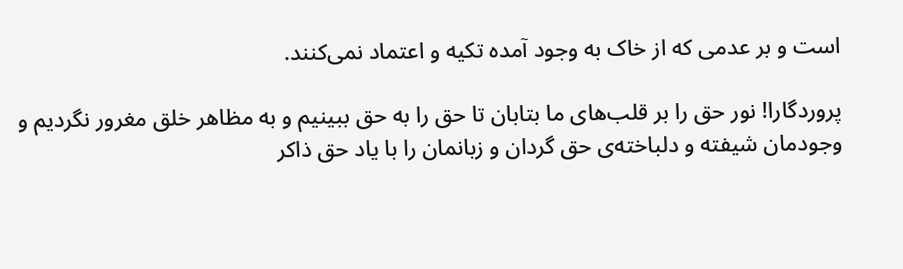است و بر عدمی که از خاک به وجود آمده تکیه و اعتماد نمی‌کنند.

پروردگارا! نور حق را بر قلب‌های ما بتابان تا حق را به حق ببینیم و به مظاهر خلق مغرور نگردیم و وجودمان شیفته و دلباخته‌ی حق گردان و زبانمان را با یاد حق ذاکر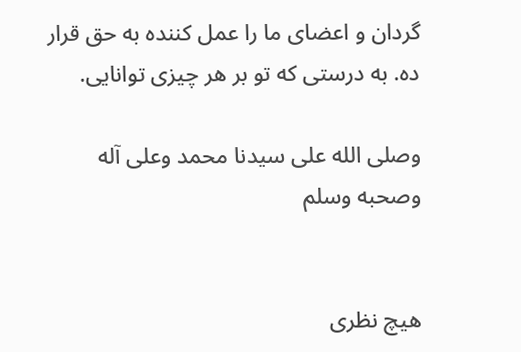گردان و اعضای ما را عمل کننده به حق قرار ده. به درستی که تو بر هر چیزی توانایی.

وصلی الله علی سیدنا محمد وعلی آله وصحبه وسلم


هیچ نظری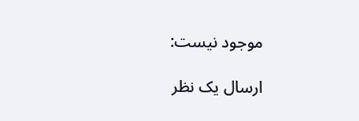موجود نیست:

ارسال یک نظر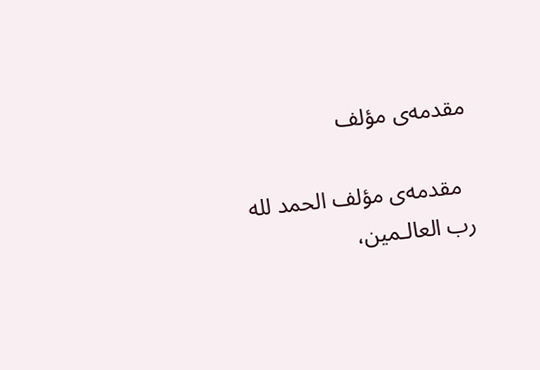مقدمه‌ی مؤلف

  مقدمه‌ی مؤلف الحمد لله رب العالـمين،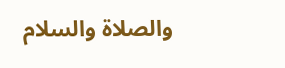والصلاة والسلام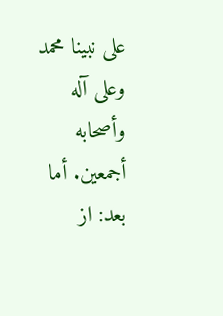على نبينا محمد وعلى آله وأصحابه أجمعين. أما بعد: از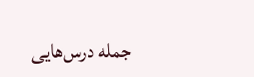جمله درس‌هایی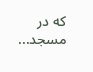که در مسجد...